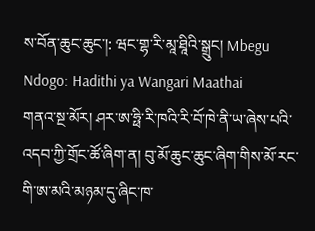ས་བོན་ཆུང་ཆུང་།: ཝང་གྷ་རི་མཱ་ཐཱིའི་སྒྲུང། Mbegu Ndogo: Hadithi ya Wangari Maathai
གནའ་སྔ་མོར། ཤར་ཨ་ཧྥི་རི་ཁའི་རི་བོ་ཁེ་ནི་ཡ་ཞེས་པའི་འདབ་ཀྱི་གྲོང་ཚོ་ཞིག་ན། བུ་མོ་ཆུང་ཆུང་ཞིག་གིས་མོ་རང་གི་ཨ་མའི་མཉམ་དུ་ཞིང་ཁ་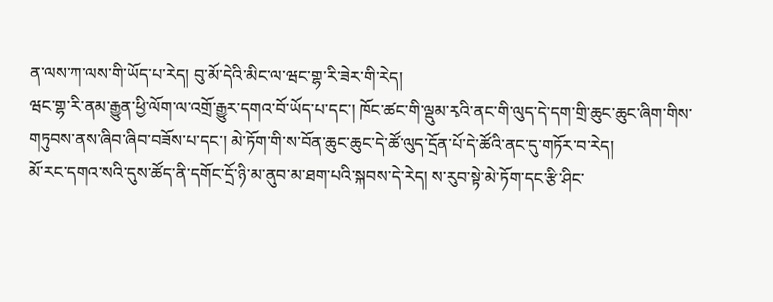ན་ལས་ཀ་ལས་གི་ཡོད་པ་རེད། བུ་མོ་དེའི་མིང་ལ་ཝང་གྷ་རི་ཟེར་གི་རེད།
ཝང་གྷ་རི་ནམ་རྒྱུན་ཕྱི་ལོག་ལ་འགྲོ་རྒྱུར་དགའ་བོ་ཡོད་པ་དང་། ཁོང་ཚང་གི་ལྡུམ་རྭའི་ནང་གི་ལུད་དེ་དག་གྲི་ཆུང་ཆུང་ཞིག་གིས་གཏུབས་ནས་ཞིབ་ཞིབ་བཟོས་པ་དང་། མེ་ཏོག་གི་ས་བོན་ཆུང་ཆུང་དེ་ཚོ་ལུད་དྲོན་པོ་དེ་ཚོའི་ནང་དུ་གཏོར་བ་རེད།
མོ་རང་དགའ་སའི་དུས་ཚོད་ནི་དགོང་དྲོ་ཉི་མ་ནུབ་མ་ཐག་པའི་སྐབས་དེ་རེད། ས་རུབ་སྟེ་མེ་ཏོག་དང་རྩི་ཤིང་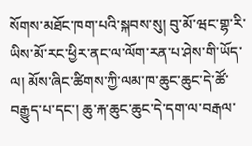སོགས་མཐོང་ཁག་པའི་སྐབས་སུ། བུ་མོ་ཝང་གྷ་རི་ཡིས་མོ་རང་ཕྱིར་ནང་ལ་ལོག་རན་པ་ཤེས་གི་ཡོད་ལ། མོས་ཞིང་ཚིགས་ཀྱི་ལམ་ཁ་ཆུང་ཆུང་དེ་ཚོ་བརྒྱུད་པ་དང་། ཆུ་རྐ་ཆུང་ཆུང་དེ་དག་ལ་བརྒལ་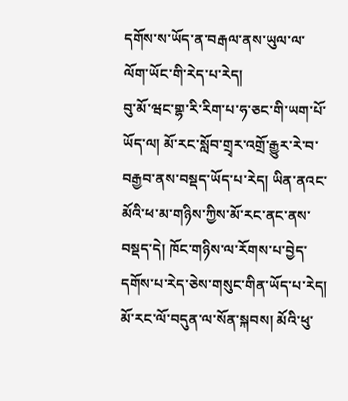དགོས་ས་ཡོད་ན་བརྒལ་ནས་ཡུལ་ལ་ལོག་ཡོང་གི་རེད་པ་རེད།
བུ་མོ་ཝང་གྷ་རི་རིག་པ་ཧ་ཅང་གི་ཡག་པོ་ཡོད་ལ། མོ་རང་སློབ་གྲྭར་འགྲོ་རྒྱུར་རེ་བ་བརྒྱབ་ནས་བསྡད་ཡོད་པ་རེད། ཡིན་ནའང་མོའི་ཕ་མ་གཉིས་ཀྱིས་མོ་རང་ནང་ནས་བསྡད་དེ། ཁོང་གཉིས་ལ་རོགས་པ་བྱེད་དགོས་པ་རེད་ཅེས་གསུང་གིན་ཡོད་པ་རེད། མོ་རང་ལོ་བདུན་ལ་སོན་སྐབས། མོའི་ཕུ་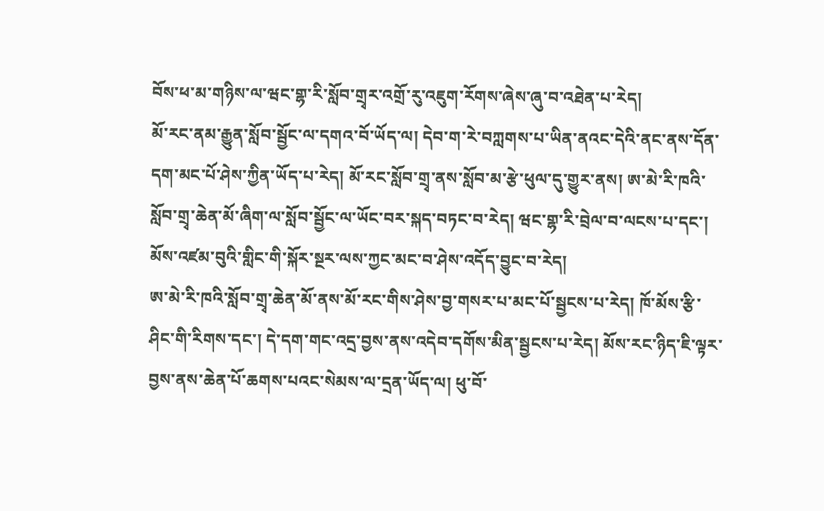བོས་ཕ་མ་གཉིས་ལ་ཝང་གྷ་རི་སློབ་གྲྭར་འགྲོ་རུ་འཇུག་རོགས་ཞེས་ཞུ་བ་འཐེན་པ་རེད།
མོ་རང་ནམ་རྒྱུན་སློབ་སྦྱོང་ལ་དགའ་བོ་ཡོད་ལ། དེབ་ག་རེ་བཀླགས་པ་ཡིན་ནའང་དེའི་ནང་ནས་དོན་དག་མང་པོ་ཤེས་ཀྱིན་ཡོད་པ་རེད། མོ་རང་སློབ་གྲྭ་ནས་སློབ་མ་རྩེ་ཕུལ་དུ་གྱུར་ནས། ཨ་མེ་རི་ཁའི་སློབ་གྲྭ་ཆེན་མོ་ཞིག་ལ་སློབ་སྦྱོང་ལ་ཡོང་བར་སྐད་བཏང་བ་རེད། ཝང་གྷ་རི་བྲེལ་བ་ལངས་པ་དང་། མོས་འཛམ་བུའི་གླིང་གི་སྐོར་སྔར་ལས་ཀྱང་མང་བ་ཤེས་འདོད་བྱུང་བ་རེད།
ཨ་མེ་རི་ཁའི་སློབ་གྲྭ་ཆེན་མོ་ནས་མོ་རང་གིས་ཤེས་བྱ་གསར་པ་མང་པོ་སྦྱངས་པ་རེད། ཁོ་མོས་རྩི་ཤིང་གི་རིགས་དང་། དེ་དག་གང་འདྲ་བྱས་ནས་འདེབ་དགོས་མིན་སྦྱངས་པ་རེད། མོས་རང་ཉིད་ཇི་ལྟར་བྱས་ནས་ཆེན་པོ་ཆགས་པའང་སེམས་ལ་དྲན་ཡོད་ལ། ཕུ་བོ་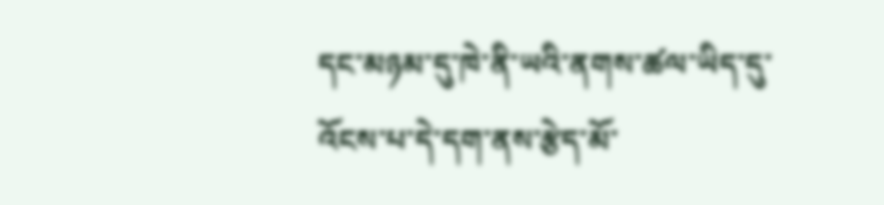དང་མཉམ་དུ་ཁེ་ནི་ཡའི་ནགས་ཚལ་ཡིད་དུ་འོངས་པ་དེ་དག་ནས་རྩེད་མོ་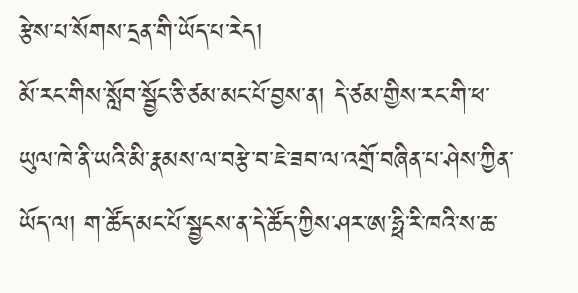རྩེས་པ་སོགས་དྲན་གི་ཡོད་པ་རེད།
མོ་རང་གིས་སློབ་སྦྱོང་ཅི་ཙམ་མང་པོ་བྱས་ན། དེ་ཙམ་གྱིས་རང་གི་ཕ་ཡུལ་ཁེ་ནི་ཡའི་མི་རྣམས་ལ་བརྩེ་བ་ཇེ་ཟབ་ལ་འགྲོ་བཞིན་པ་ཤེས་ཀྱིན་ཡོད་ལ། ག་ཚོད་མང་པོ་སྦྱངས་ན་དེ་ཚོད་ཀྱིས་ཤར་ཨ་ཧྥི་རི་ཁའི་ས་ཆ་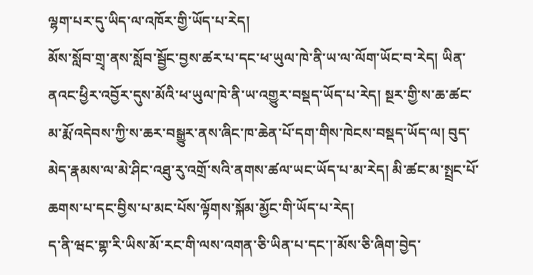ལྷག་པར་དུ་ཡིད་ལ་འཁོར་གྱི་ཡོད་པ་རེད།
མོས་སློབ་གྲྭ་ནས་སློབ་སྦྱོང་བྱས་ཚར་པ་དང་ཕ་ཡུལ་ཁེ་ནི་ཡ་ལ་ལོག་ཡོང་བ་རེད། ཡིན་ནའང་ཕྱིར་འབྱོར་དུས་མོའི་ཕ་ཡུལ་ཁེ་ནི་ཡ་འགྱུར་བསྡད་ཡོད་པ་རེད། སྔར་གྱི་ས་ཆ་ཚང་མ་རྨོ་འདེབས་ཀྱི་ས་ཆར་བསྒྱུར་ནས་ཞིང་ཁ་ཆེན་པོ་དག་གིས་ཁེངས་བསྡད་ཡོད་ལ། བུད་མེད་རྣམས་ལ་མེ་ཤིང་འཐུ་རུ་འགྲོ་སའི་ནགས་ཚལ་ཡང་ཡོད་པ་མ་རེད། མི་ཚང་མ་སྤྲང་པོ་ཆགས་པ་དང་བྱིས་པ་མང་པོས་ལྟོགས་སྐོམ་མྱོང་གི་ཡོད་པ་རེད།
ད་ནི་ཝང་གྷ་རི་ཡིས་མོ་རང་གི་ལས་འགན་ཅི་ཡིན་པ་དང་།་མོས་ཅི་ཞིག་བྱེད་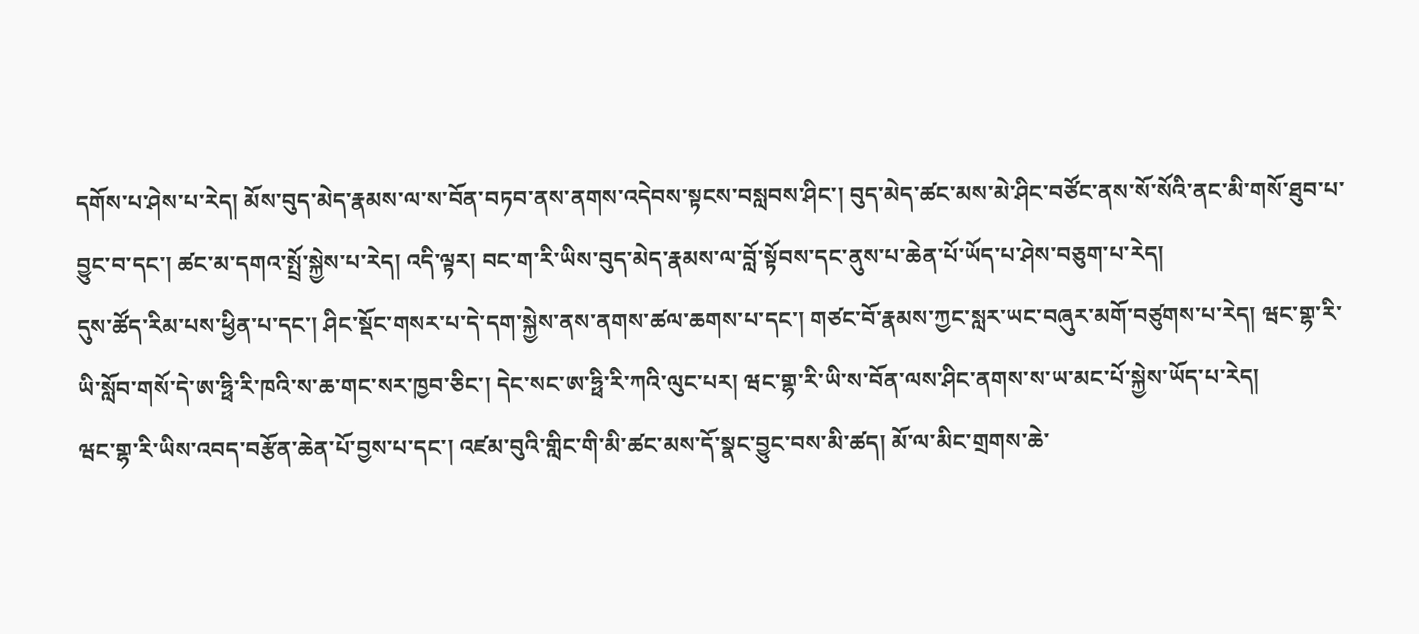དགོས་པ་ཤེས་པ་རེད། མོས་བུད་མེད་རྣམས་ལ་ས་བོན་བཏབ་ནས་ནགས་འདེབས་སྟངས་བསླབས་ཤིང་། བུད་མེད་ཚང་མས་མེ་ཤིང་བཙོང་ནས་སོ་སོའི་ནང་མི་གསོ་ཐུབ་པ་བྱུང་བ་དང་། ཚང་མ་དགའ་སྤྲོ་སྐྱེས་པ་རེད། འདི་ལྟར། བང་ག་རི་ཡིས་བུད་མེད་རྣམས་ལ་བློ་སྟོབས་དང་ནུས་པ་ཆེན་པོ་ཡོད་པ་ཤེས་བཅུག་པ་རེད།
དུས་ཚོད་རིམ་པས་ཕྱིན་པ་དང་། ཤིང་སྡོང་གསར་པ་དེ་དག་སྐྱེས་ནས་ནགས་ཚལ་ཆགས་པ་དང་། གཙང་བོ་རྣམས་ཀྱང་སླར་ཡང་བཞུར་མགོ་བཙུགས་པ་རེད། ཝང་གྷ་རི་ཡི་སློབ་གསོ་དེ་ཨ་ཧྥི་རི་ཁའི་ས་ཆ་གང་སར་ཁྱབ་ཅིང་། དེང་སང་ཨ་ཧྥི་རི་ཀའི་ལུང་པར། ཝང་གྷ་རི་ཡི་ས་བོན་ལས་ཤིང་ནགས་ས་ཡ་མང་པོ་སྐྱེས་ཡོད་པ་རེད།
ཝང་གྷ་རི་ཡིས་འབད་བརྩོན་ཆེན་པོ་བྱས་པ་དང་། འཛམ་བུའི་གླིང་གི་མི་ཚང་མས་དོ་སྣང་བྱུང་བས་མི་ཚད། མོ་ལ་མིང་གྲགས་ཆེ་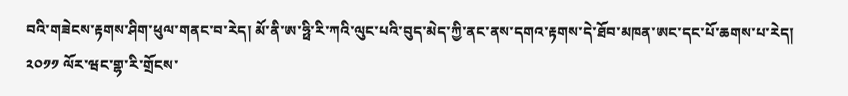བའི་གཟེངས་རྟགས་ཤིག་ཕུལ་གནང་བ་རེད། མོ་ནི་ཨ་ཧྥི་རི་ཀའི་ལུང་པའི་བུད་མེད་ཀྱི་ནང་ནས་དགའ་རྟགས་དེ་ཐོབ་མཁན་ཨང་དང་པོ་ཆགས་པ་རེད།
༢༠༡༡ ལོར་ཝང་གྷ་རི་གྲོངས་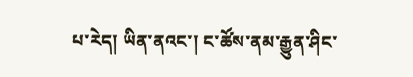པ་རེད། ཡིན་ནའང་། ང་ཚོས་ནམ་རྒྱུན་ཤིང་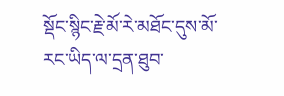སྡོང་སྙིང་རྗེ་མོ་རེ་མཐོང་དུས་མོ་རང་ཡིད་ལ་དྲན་ཐུབ་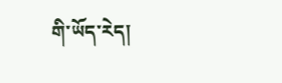གི་ཡོད་རེད།